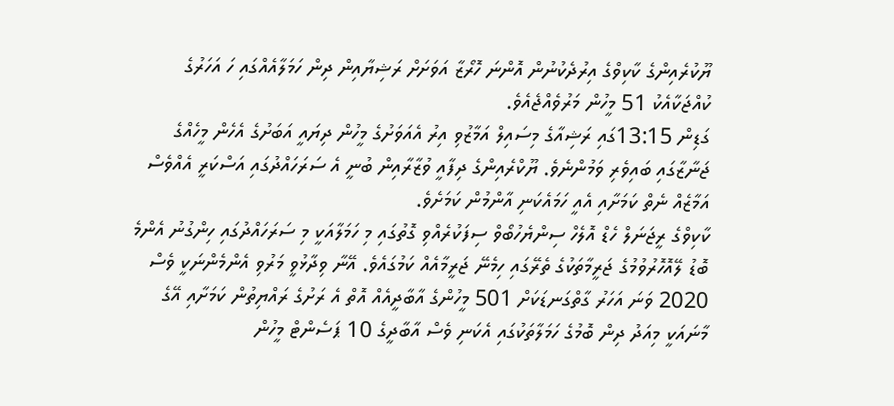ޔޫކުރެއިންގެ ކާކިވްގެ އިރުދެކުނުން އޮންނަ ހޮރޯޒާ އަވަށަށް ރަޝިޔާއިން ދިން ހަމަލާއެއްގައި ހަ އަހަރުގެ ކުއްޖަކާއެކު 51 މީހުން މަރުވެއްޖެއެވެ.
ގަޑިން 13:15ގައި ރަޝިއާގެ މިސައިލް އަމާޒުވި އިރު އެއަވަށުގެ މީހުން ދިޔައީ އަބަށުގެ އެހެން މީހެއްގެ ޖަނާޒާގައި ބައިވެރި ވަމުންނެވެ. ޔޫކްރެއިންގެ ދިފާއީ ވުޒާރާއިން ބުނީ އެ ސަރަހައްދުގައި އަސްކަރީ އެއްވެސް އަމާޒެއް ނެތް ކަމަށާއި އެއީ ހަމައެކަނި އާންމުން ކަމަށެވެ.
ކާކިވްގެ ރީޖަނަލް ހެޑް އޮލެހް ސިންޔެހުބޯވް ސިފަކުރެއްވި ގޮތުގައި މި ހަމަލާއަކީ މި ސަރަހައްދުގައި ހިންގުނު އެންމެ ބޮޑު ލޭއޮހޮރުވުމުގެ ޖަރީމާތަކުގެ ތެރޭގައި ހިމެނޭ ޖަރީމާއެއް ކަމުގައެވެ. އޭނާ ވިދާޅުވީ މަރުވި އެންމެންނަކީ ވެސް 2020 ވަނަ އަހަރު ގާތްގަނޑަކަށް 501 މީހުންގެ އާބާދީއެއް އޮތް އެ ރަށުގެ ރައްޔިތުން ކަމަށާއި އޭގެ މާނައަކީ މިއަދު ދިން ބޮމުގެ ހަމަލާތަކުގައި އެކަނި ވެސް އާބާދީގެ 10 ޕަސެންޓް މީހުން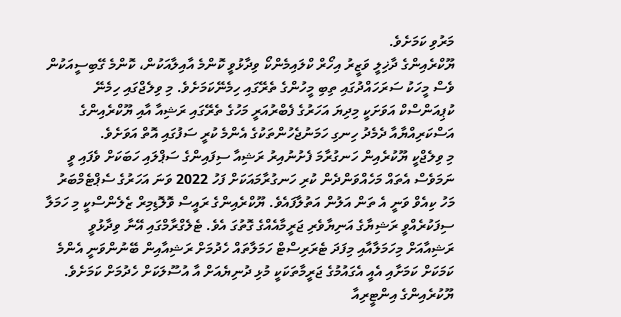މަރުވި ކަމަށެވެ.
ޔޫކްރެއިންގެ ދާޚިލީ ވަޒީރު އިހޯރް ކްލައިމެންކޯ ވިދާޅުވީ ކޮންމެ އާއިލާއަކުން، ކޮންމެ ގޭބިސީއަކުން ވެސް މީހަކު ސަރަހައްދުގައި ތިބި މީހުންގެ ތެރޭގައި ހިމެނޭކަމަށެވެ. މި ވިލެޖްގައި ހިމެނޭ ކުޕިއަންސްކް އަވަށަކީ މިދިޔަ އަހަރުގެ ފެބްރުއަރީ މަހުގެ ތެރޭގައި ރަޝިއާ އާއި ޔޫކްރެއިންގެ އަސްކަރިއްޔާއާ ދެމެދު ހިނގި ހަމަނުޖެހުންތަކުގެ އެންމެ ކުރީ ސަފުގައި އޮތް އަވަށެވެ.
މި ވިލެޖްކީ ޔޫކުރެއިން ހަނގުރާމަ ފެށުނުއިރު ރަޝިއާ ސިފައިންގެ ސަޕްލައި ހަބަކަށް ވެފައި ވީ ނަމަވެސް އެތައް މަހެއްވަންދެން ކުރި ހަނގުރާމައަކަށް ފަހު 2022 ވަނަ އަހަރުގެ ސެޕްޓެމްބަރު މަހު ކިއެވް ވަނީ އެ ތަން އަލުން އަތުލާފައެވެ. ޔޫކްރެއިންގެ ރައީސް ވޮލޮޑިމިރް ޒެލެންސްކީ މި ހަމަލާ ސިފަކުރެއްވީ ރަޝިޔާގެ އަނިޔާވެރި ޖަރީމާއެއްގެ ގޮތުގަ އެވެ. ޓެލެގްރާމްގައި އޭނާ ވިދާޅުވީ ރަޝިއާއަށް މިހަމަލާއާއި މިފަދަ ޓެރަރިސްޓް ހަމަލާތައް ހެދުމަށް ރަޝިއާއިން ބޭނުންވަނީ އެންމެ ކަމަކަށް ކަމަށާއި އެއީ އެގައުމުގެ ޖަރީމާތަކަކީ މުޅި ދުނިޔެއަށް އާ އުސޫލަކަށް ހެދުމަށް ކަމަށެވެ. ޔޫކުރެއިންގެ އިންޓީރިއާ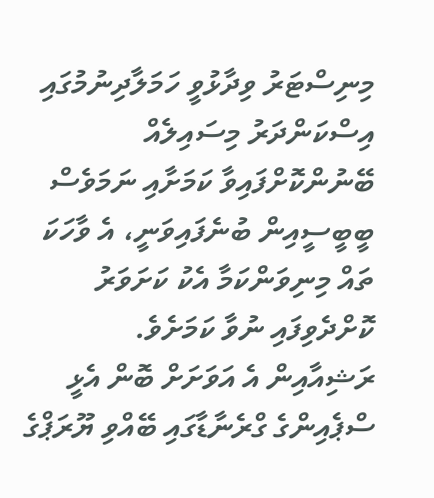މިނިސްޓަރު ވިދާޅުވީ ހަމަލާދިނުމުގައި އިސްކަންދަރު މިސައިލެއް ބޭނުންކޮށްފައިވާ ކަމަށާއި ނަމަވެސް ބީބީސީއިން ބުނެފައިވަނީ، އެ ވާހަކަ ތައް މިނިވަންކަމާ އެކު ކަށަވަރު ކޮށްދެވިފައި ނުވާ ކަމަށެވެ.
ރަޝިއާއިން އެ އަވަށަށް ބޮން އެޅީ ސްޕެއިންގެ ގްރެނާޑާގައި ބޭއްވި ޔޫރަޕްގެ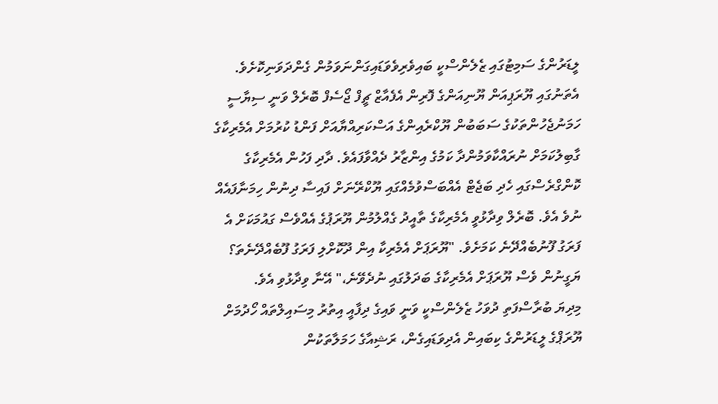ލީޑަރުންގެ ސަމިޓުގައި ޒެލެންސްކީ ބައިވެރިވެވަޑައިގަންނަވަމުން ގެންދަވަނިކޮށެވެ. އެތަނުގައި ޔޫރަޕިއަން ޔޫނިއަންގެ ފޮރިން އެފެއާޒް ޗީފް ޖޯސެފް ބޮރެލް ވަނީ ސިޔާސީ ހަމަނުޖެހުންތަކުގެ ސަބަބުން ޔޫކްރެއިންގެ އަސްކަރިއްޔާއަށް ފަންޑު ކުރުމަށް އެމެރިކާގެ ގާބިލުކަމަށް ނުރައްކާވަމުންދާ ކަމުގެ އިންޒާރު ދެއްވާފައެވެ. ދާދި ފަހުން އެމެރިކާގެ ކޮންގްރެސްގައި ހެދި ބަޖެޓް އެއްބަސްވުމެއްގައި ޔޫކްރޭނަށް ފައިސާ ދިނުން ހިމަނާފައެއް ނުވެ އެވެ. ބޮރެލް ވިދާޅުވީ އެމެރިކާގެ ތާއީދު ގެއްލުމުން ޔޫރަޕުގެ އެއްވެސް ގައުމަކަށް އެ ފަރަގު ފޫނުބެއްދޭނެ ކަމަށެވެ. "ޔޫރަޕަށް އެމެރިކާ އިން ދޫކޮށްލި ފަރަގު ފޫބެއްދޭނެތަ؟ ޔަގީނުން ވެސް ޔޫރަޕަށް އެމެރިކާގެ ބަދަލުގައި ނުދެވޭނެ،" އޭނާ ވިދާޅުވި އެވެ.
މިދިޔަ ބުރާސްފަތި ދުވަހު ޒެލެންސްކީ ވަނީ ވައިގެ ދިފާއީ އިތުރު މިސައިލްތައް ހޯދުމަށް ޔޫރަޕްގެ ލީޑަރުންގެ ކިބައިން އެދިވަޑައިގެން، ރަޝިއާގެ ހަމަލާތަކުން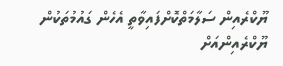ޔޫކްރެއިން ސަލާމަތްކޮށްފައިވާތީ އެހެން ގައުމުތަކުން ޔޫކްރެއިންއަށް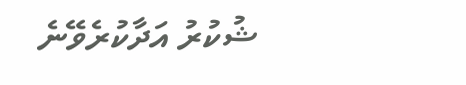ޝުކުރު އަދާކުރެވޭނެ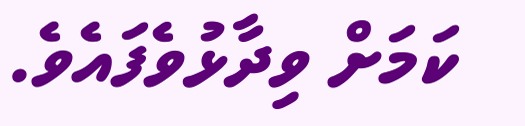ކަމަށް ވިދާޅުވެފައެވެ.